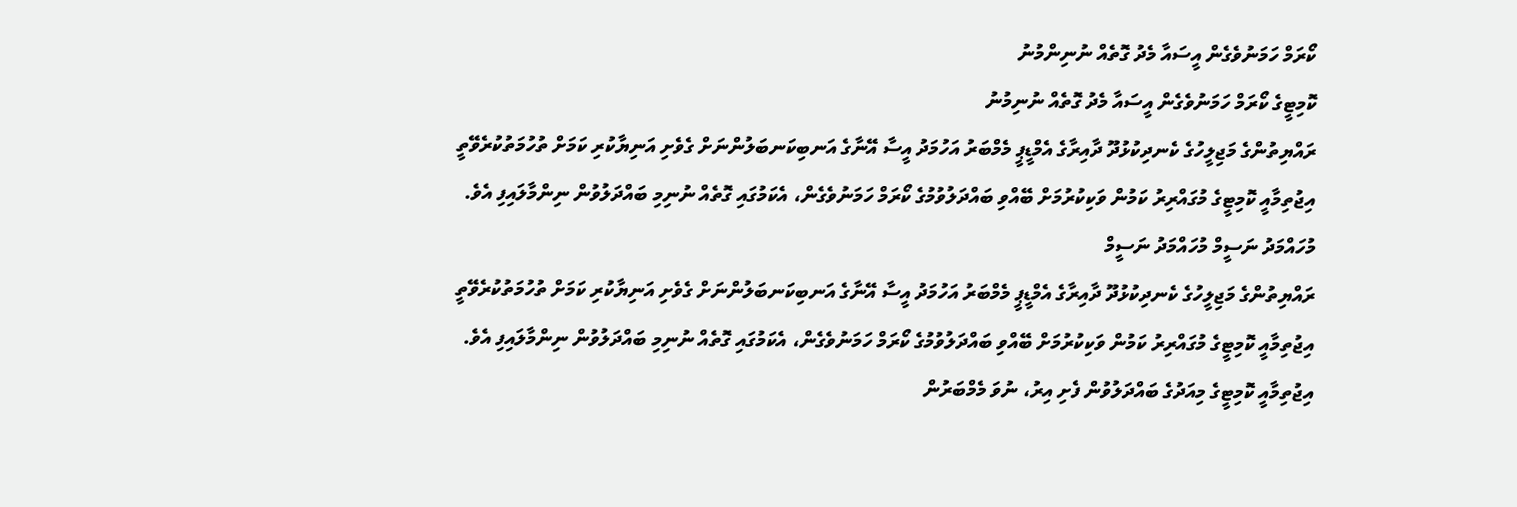ކޯރަމް ހަމަނުވެގެން އީސައާ މެދު ގޮތެއް ނުނިންމުނު
ކޮމިޓީގެ ކޯރަމް ހަމަނުވެގެން އީސައާ މެދު ގޮތެއް ނުނިމުނު
ރައްޔިތުންގެ މަޖިލީހުގެ ކެނދިކުޅުދޫ ދާއިރާގެ އެމްޑީޕީ މެމްބަރު އަހުމަދު އީސާ އޭނާގެ އަނބިކަނބަލުންނަށް ގެވެށި އަނިޔާކުރި ކަމަށް ތުހުމަތުކުރެވޭތީ އިޖުތިމާއީ ކޮމިޓީގެ މުގައްރިރު ކަމުން ވަކިކުރުމަށް ބޭއްވި ބައްދަލުވުމުގެ ކޯރަމް ހަމަނުވެގެން، އެކަމުގައި ގޮތެއް ނުނިމި ބައްދަލުވުން ނިންމާލައިފި އެވެ.
މުހައްމަދު ނަސީމް މުހައްމަދު ނަސީމް
ރައްޔިތުންގެ މަޖިލީހުގެ ކެނދިކުޅުދޫ ދާއިރާގެ އެމްޑީޕީ މެމްބަރު އަހުމަދު އީސާ އޭނާގެ އަނބިކަނބަލުންނަށް ގެވެށި އަނިޔާކުރި ކަމަށް ތުހުމަތުކުރެވޭތީ އިޖުތިމާއީ ކޮމިޓީގެ މުގައްރިރު ކަމުން ވަކިކުރުމަށް ބޭއްވި ބައްދަލުވުމުގެ ކޯރަމް ހަމަނުވެގެން، އެކަމުގައި ގޮތެއް ނުނިމި ބައްދަލުވުން ނިންމާލައިފި އެވެ.
އިޖުތިމާއީ ކޮމިޓީގެ މިއަދުގެ ބައްދަލުވުން ފެށި އިރު، ނުވަ މެމްބަރުން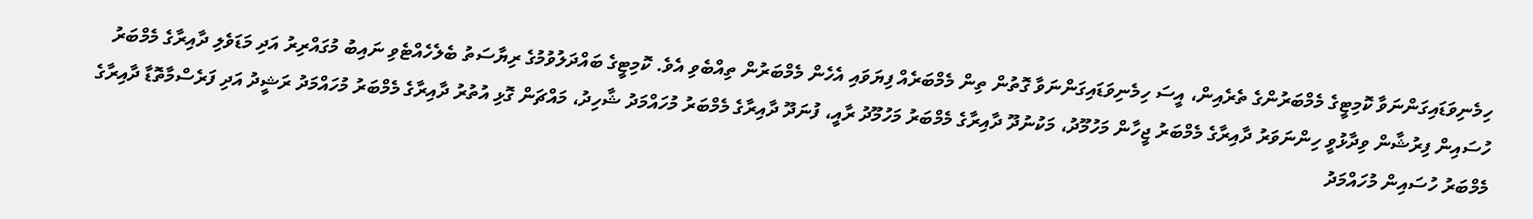ހިމެނިވަޑައިގަންނަވާ ކޮމިޓީގެ މެމްބަރުންގެ ތެރެއިން، އީސަ ހިމެނިވަޑައިގަންނަވާ ގޮތުން ތިން މެމްބަރެއް ފިޔަވައި އެހެން މެމްބަރުން ތިއްބެވި އެވެ. ކޮމިޓީގެ ބައްދަލުވުމުގެ ރިޔާސަތު ބެލެހެއްޓެވި ނައިބު މުގައްރިރު އަދި މަޑަވެލި ދާއިރާގެ މެމްބަރު ހުސައިން ފިރުޝާން ވިދާޅުވީ ހިންނަވަރު ދާއިރާގެ މެމްބަރު ޖީހާން މަހުމޫދު، މަކުނުދޫ ދާއިރާގެ މެމްބަރު މަހުމޫދު ރާއީ، ފުނަދޫ ދާއިރާގެ މެމްބަރު މުހައްމަދު ޝާހިދު، މައްޗަން ގޮޅި އުތުރު ދާއިރާގެ މެމްބަރު މުހައްމަދު ރަޝީދު އަދި ފަރެސްމާތޮޑާ ދާއިރާގެ މެމްބަރު ހުސައިން މުހައްމަދު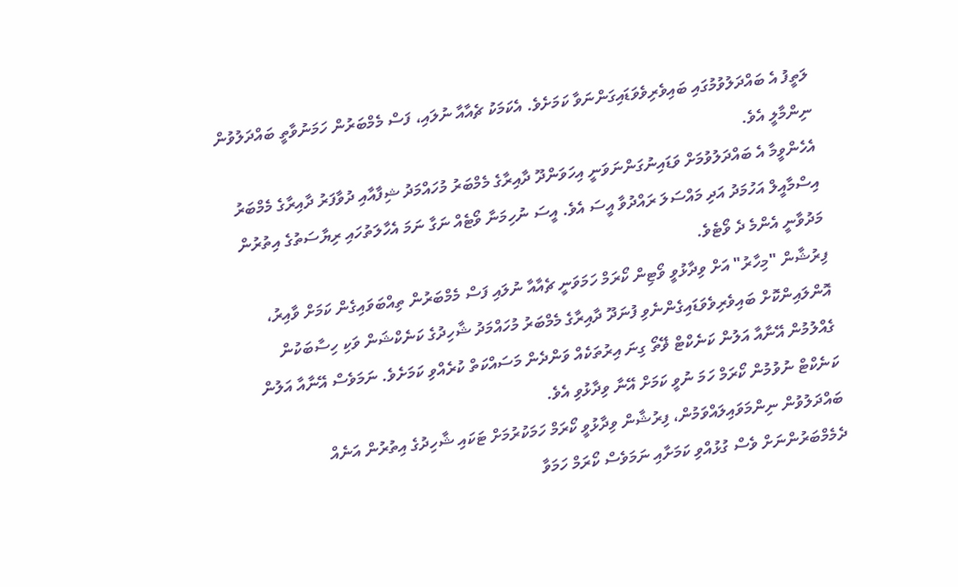ލަތީފު އެ ބައްދަލުވުމުގައި ބައިވެރިވެވަޑައިގަންނަވާ ކަމަށެވެ. އެކަމަކު ޗެއާއާ ނުލައި، ފަސް މެމްބަރުން ހަމަނުވާތީ ބައްދަލުވުން ނިންމާލީ އެވެ.
އެހެންވީމާ އެ ބައްދަލުވުމަށް ވަޑައިނުގަންނަވަނީ އިހަވަންދޫ ދާއިރާގެ މެމްބަރު މުހައްމަދު ޝިފާއާއި ދުވާފަރު ދާއިރާގެ މެމްބަރު އިސްމާއީލް އަހުމަދު އަދި މައްސަލަ ރައްދުވާ އީސަ އެވެ. އީސަ ނުހިމަނާ ވޯޓެއް ނަގާ ނަމަ އެހާލަތުހައި ރިޔާސަތުގެ އިތުރުން މަދުވާނީ އެންމެ ދެ ވޯޓެވެ.
ފިރުޝާން "މިހާރު" އަށް ވިދާޅުވީ ވޯޓިން ކޯރަމް ހަމަވަނީ ޗެއާއާ ނުލައި ފަސް މެމްބަރުން ތިއްބަވައިގެން ކަމަށް ވާއިރު، އޮންލައިންކޮށް ބައިވެރިވެވަޑައިގެންނެވި ފުނަދޫ ދާއިރާގެ މެމްބަރު މުހައްމަދު ޝާހިދުގެ ކަނެކްޝަން ވަކި ހިސާބަކުން ގެއްލުމުން އޭނާއާ އަލުން ކަނެކްޓް ޥޭތޯ ގިނަ އިރުތަކެއް ވަންދެން މަސައްކަތް ކުރެއްވި ކަމަށެވެ. ނަމަވެސް އޭނާއާ އަލުން ކަނެކްޓް ނުވުމުން ކޯރަމް ހަމަ ނުވީ ކަމަށް އޭނާ ވިދާޅުވި އެވެ.
ބައްދަލުވުން ނިންމަވައިލައްވަމުން، ފިރުޝާން ވިދާޅުވީ ކޯރަމް ހަމަކުރުމަށް ޓަކައި ޝާހިދުގެ އިތުރުން އަނެއް ދެމެމްބަރުންނަށް ވެސް ގުޅުއްވި ކަމަށާއި ނަމަވެސް ކޯރަމް ހަމަވާ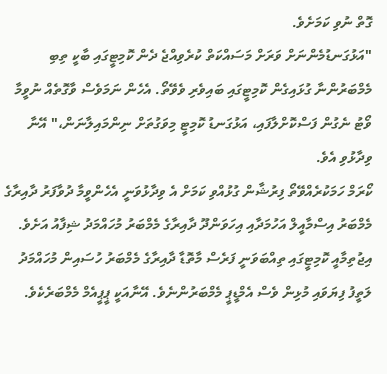ގޮތް ނުވި ކަމަށެވެ.
"އަޅުގަނޑުމެންނަށް ވަރަށް މަސައްކަތް ކުރެވިއްޖެ ދެން ކޮމިޓީގައި ބާކީ ތިބި މެމްބަރުންނާ ގުޅައިގެން ކޮމިޓީގައި ބައިވެރި ވެވޭތޯ. އެހެން ނަމަވެސް ވާގޮތެއް ނުވީމާ ވޯޓު ނެގުން ފަސްކޮށްލާފައި، އަޅުގަނޑު ކޮމިޓީ މިވަގުތަށް ނިންމައިލާނަން،" އޭނާ ވިދާޅުވި އެވެ.
ކޯރަމް ހަމަކުރެއްވޭތޯ ފިރުޝާން ގުޅުއްވި ކަމަށް އެ ވިދާޅުވަނީ އެހެންވީމާ ދުވާފަރު ދާއިރާގެ މެމްބަރު އިސްމާއީލް އަހުމަދާއި އިހަވަންދޫ ދާއިރާގެ މެމްބަރު މުހައްމަދު ޝިފާއު އަށެވެ.
އިޖުތިމާއީ ކޮމިޓީގައި ތިއްބަވަނީ ފަރެސް މާތޮޑާ ދާއިރާގެ މެމްބަރު ހުސައިން މުހައްމަދު ލަތީފު ފިޔަވައި މުޅިން ވެސް އެމްޑީޕީ މެމްބަރުންނެވެ. އޭނާއަކީ ޕީޕީއެމް މެމްބަރެކެވެ.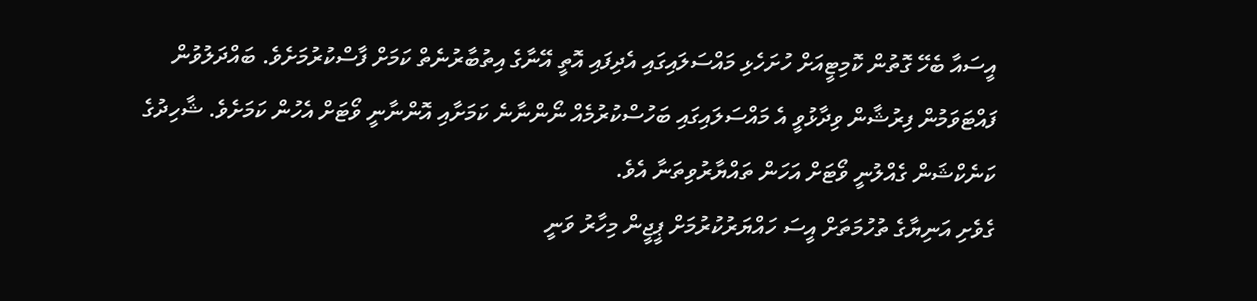އީސައާ ބެހޭ ގޮތުން ކޮމިޓީއަށް ހުށަހެޅި މައްސަލައިގައި އެދިފައި އޮތީ އޭނާގެ އިތުބާރުނެތް ކަމަށް ފާސްކުރުމަށެވެ. ބައްދަލުވުން ފައްޓަވަމުން ފިރުޝާން ވިދާޅުވީ އެ މައްސަލައިގައި ބަހުސްކުރުމެއް ނޯންނާނެ ކަމަށާއި އޮންނާނީ ވޯޓަށް އެހުން ކަމަށެވެ. ޝާހިދުގެ ކަނެކްޝަން ގެއްލުނީ ވޯޓަށް އަހަން ތައްޔާރުވިތަނާ އެވެ.
ގެވެށި އަނިޔާގެ ތުހުމަތަށް އީސަ ހައްޔަރުކުރުމަށް ޕީޖީން މިހާރު ވަނީ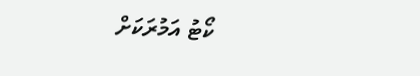ކޯޓު އަމުރަކަށް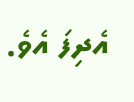އެދިފަ އެވެ.